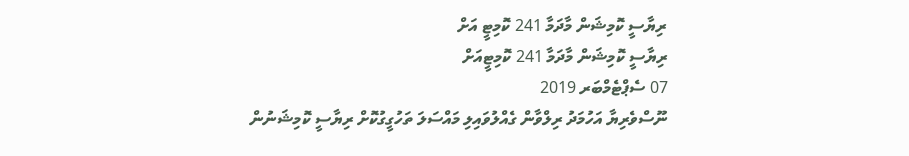ރިޔާސީ ކޮމިޝަން މާދަމާ 241 ކޮމިޓީ އަށް
ރިޔާސީ ކޮމިޝަން މާދަމާ 241 ކޮމިޓީއަށް
07 ސެޕްޓެމްބަރ 2019
ނޫސްވެރިޔާ އަހުމަދު ރިލްވާން ގެއްލުވައިލި މައްސަލަ ތަހުގީގުކޮށް ރިޔާސީ ކޮމިޝަނުން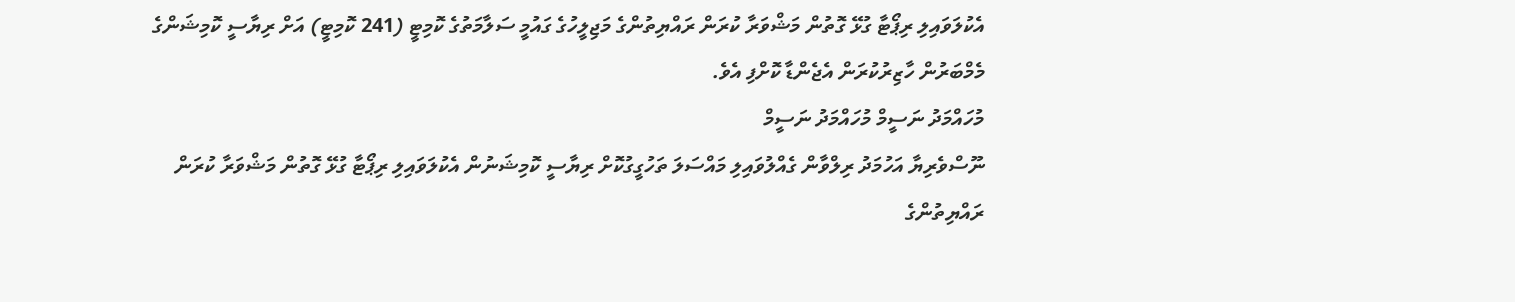އެކުލަވައިލި ރިޕޯޓާ ގުޅޭ ގޮތުން މަޝްވަރާ ކުރަން ރައްޔިތުންގެ މަޖިލީހުގެ ގައުމީ ސަލާމަތުގެ ކޮމިޓީ (241 ކޮމިޓީ) އަށް ރިޔާސީ ކޮމިޝަންގެ މެމްބަރުން ހާޒިރުކުރަން އެޖެންޑާ ކޮށްފި އެވެ.
މުހައްމަދު ނަސީމް މުހައްމަދު ނަސީމް
ނޫސްވެރިޔާ އަހުމަދު ރިލްވާން ގެއްލުވައިލި މައްސަލަ ތަހުގީގުކޮށް ރިޔާސީ ކޮމިޝަނުން އެކުލަވައިލި ރިޕޯޓާ ގުޅޭ ގޮތުން މަޝްވަރާ ކުރަން ރައްޔިތުންގެ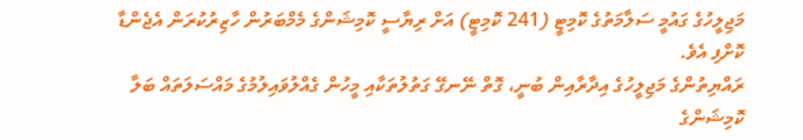މަޖިލީހުގެ ގައުމީ ސަލާމަތުގެ ކޮމިޓީ (241 ކޮމިޓީ) އަށް ރިޔާސީ ކޮމިޝަންގެ މެމްބަރުން ހާޒިރުކުރަން އެޖެންޑާ ކޮށްފި އެވެ.
ރައްޔިތުންގެ މަޖިލީހުގެ އިދާރާއިން ބުނީ، ގޮތް ނޭނގޭ ގަތުލުތަކާއި މީހުން ގެއްލުވައިލުމުގެ މައްސަލަތައް ބަލާ ކޮމިޝަންގެ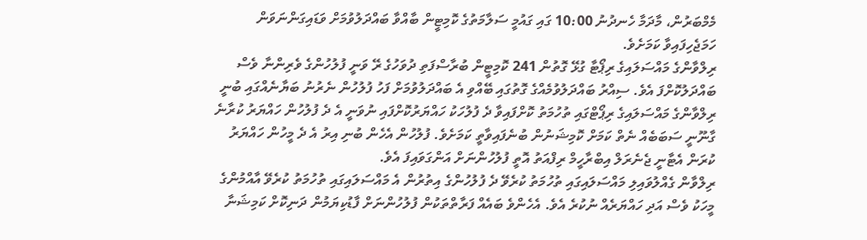މެމްބަރުން، މާދަމާ ހެނދުނު 10:00 ގައި ގައުމީ ސަލާމަތުގެ ކޮމިޓީން ބާއްވާ ބައްދަލުވުމަށް ވަޑައިގަންނަވަން ހަމަޖެހިފައިވާ ކަމަށެވެ.
ރިލްވާންގެ މައްސަލައިގެ ރިޕޯޓާ ގުޅޭ ގޮތުން 241 ކޮމިޓީން ބުރާސްފަތި ދުވަހުގެ ރޭ ވަނީ ފުލުހުންގެ ވެރިންނާ ވެސް ބައްދަލުކޮށްފަ އެވެ. ސިއްރު ބައްދަލުވުމެއްގެ ގޮތުގައި ބޭއްވި އެ ބައްދަލުވުމަށް ފަހު ފުލުހުން ނެރުނު ބަޔާނެއްގައި ބުނީ ރިލްވާންގެ މައްސަލައިގެ ރިޕޯޓްގައި ތުހުމަތު ކޮށްފައިވާ ދެ ފުލުހަކު ހައްޔަރުކޮށްފައި ނުވަނީ އެ ދެ ފުލުހުން ހައްޔަރު ކުރާނެ ގާނޫނީ ސަބަބެއް ނެތް ކަމަށް ކޮމިޝަނުން ބުނެފައިވާތީ ކަމަށެވެ. ފުލުހުން އެހެން ބުނި އިރު އެ ދެ މީހުން ހައްޔަރު ކުރަން އެޓާނީ ޖެނެރަލް އިބްރާހީމް ރިފްއަތު އޮތީ ފުލުހުންނަށް އަންގަވައިފަ އެވެ.
ރިލްވާން ގެއްލުވައިލި މައްސަލައިގައި ތުހުމަތު ކުރެވޭ ދެ ފުލުހުންގެ އިތުރުން އެ މައްސަލައިގައި ތުހުމަތު ކުރެވޭ އާއްމުންގެ މީހަކު ވެސް އަދި ހައްޔަރެއް ނުކުރެ އެވެ. އެހެންވެ ބައެއް ފަރާތްތަކުން ފުލުހުންނަށް ފާޑުކިޔަމުން ދަނިކޮށް ކަމިޝަނާ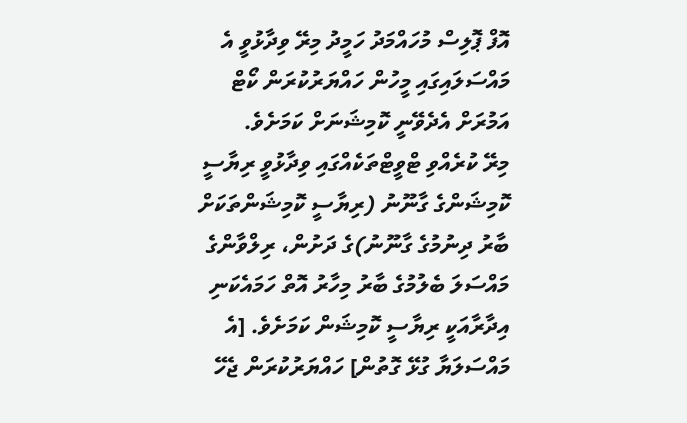އޮފް ޕޮލިސް މުހައްމަދު ހަމީދު މިރޭ ވިދާޅުވީ އެ މައްސަލައިގައި މީހުން ހައްޔަރުކުރަން ކޯޓް އަމުރަށް އެދެވޭނީ ކޮމިޝަނަށް ކަމަށެވެ.
މިރޭ ކުރެއްވި ޓްވީޓްތަކެއްގައި ވިދާޅުވީ ރިޔާސީ ކޮމިޝަންގެ ގާނޫނު (ރިޔާސީ ކޮމިޝަންތަކަށް ބާރު ދިނުމުގެ ގާނޫނު)ގެ ދަށުން، ރިލްވާންގެ މައްސަލަ ބެލުމުގެ ބާރު މިހާރު އޮތް ހަމައެކަނި އިދާރާއަކީ ރިޔާސީ ކޮމިޝަން ކަމަށެވެ. [އެ މައްސަލަޔާ ގުޅޭ ގޮތުން] ހައްޔަރުކުރަން ޖެހޭ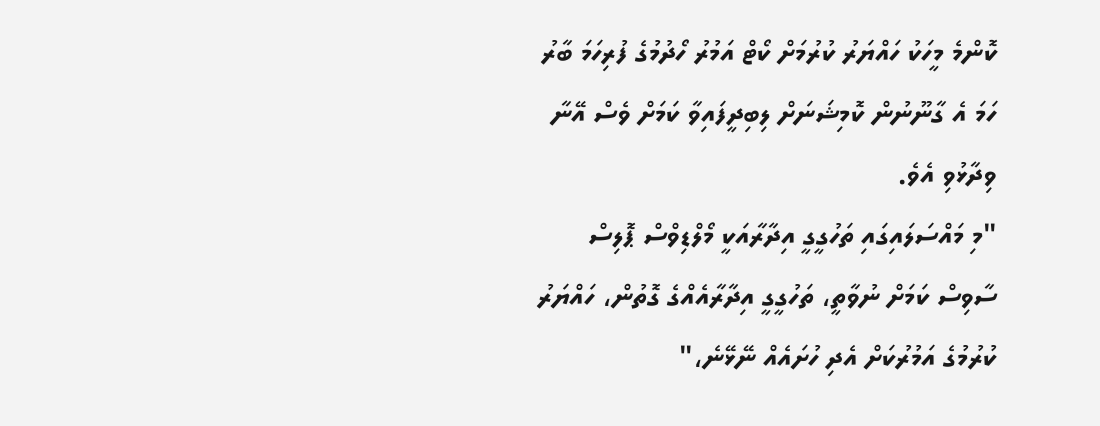ކޮންމެ މީހަކު ހައްޔަރު ކުރުމަށް ކޯޓް އަމުރު ހޯދުމުގެ ފުރިހަމަ ބާރު ހަމަ އެ ގާނޫނުން ކޮމިޝަނަށް ލިބިދީފައިވާ ކަމަށް ވެސް އޭނާ ވިދާޅުވި އެވެ.
"މި މައްސަލައިގައި ތަހުގީގީ އިދާރާއަކީ މޯލްޑިވްސް ޕޮލިސް ސާވިސް ކަމަށް ނުވާތީ، ތަހުގީގީ އިދާރާއެއްގެ ގޮތުން، ހައްޔަރު ކުރުމުގެ އަމުރުކަށް އެދި ހުށައެއް ނޭޅޭނެ،"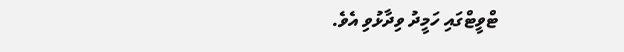ޓްވީޓްގައި ހަމީދު ވިދާޅުވި އެވެ.